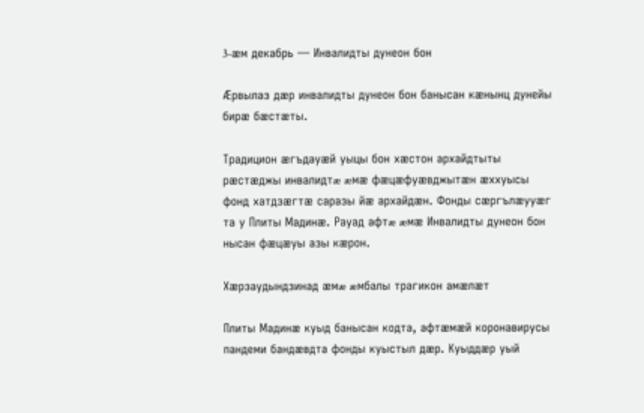3-æм декабрь — Инвалидты дунеон бон

Æрвылаз дæр инвалидты дунеон бон банысан кæнынц дунейы бирæ бæстæты.

Традицион æгъдауæй уыцы бон хæстон архайдтыты рæстæджы инвалидтæ æмæ фæцæфуæвджытæн æххуысы фонд хатдзæгтæ саразы йæ архайдæн. Фонды сæргълæууæг та у Плиты Мадинæ. Рауад афтæ æмæ Инвалидты дунеон бон нысан фæцæуы азы кæрон.

Хæрзаудындзинад æмæ æмбалы трагикон амæлæт

Плиты Мадинæ куыд банысан кодта, афтæмæй коронавирусы пандеми бандæвдта фонды куыстыл дæр. Куыддæр уый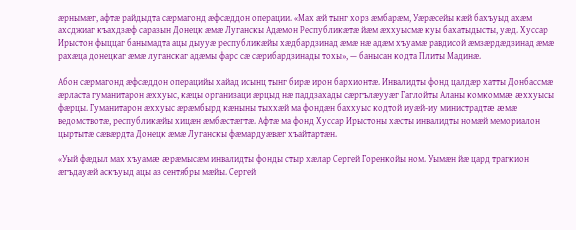æрнымæг, афтæ райдыдта сæрмагонд æфсæддон операции. «Мах æй тынг хорз æмбарæм, Уæрæсейы кæй бахъуыд ахæм ахсджиаг къахдзæф саразын Донецк æмæ Луганскы Адæмон Республикæтæ йæм æххуысмæ куы бахатыдысты, уæд. Хуссар Ирыстон фыццаг банымадта ацы дыууæ республикæйы хæдбардзинад æмæ нæ адæм хъуамæ равдисой æмзæрдæдзинад æмæ рахæца донецкаг æмæ луганскаг адæмы фарс сæ сæрибардзинады тохы», — банысан кодта Плиты Мадинæ.

Абон сæрмагонд æфсæддон операцийы хайад исынц тынг бирæ ирон бархионтæ. Инвалидты фонд цалдæр хатты Донбассмæ æрласта гуманитарон æххуыс, кæцы организаци æрцыд нæ паддзахады сæргълæууæг Гаглойты Аланы комкоммæ æххуысы фæрцы. Гуманитарон æххуыс æрæмбырд кæныны тыххæй ма фондæн баххуыс кодтой иуæй-иу министрадтæ æмæ ведомствотæ, республикæйы хицæн æмбæстæгтæ. Афтæ ма фонд Хуссар Ирыстоны хæсты инвалидты номæй мемориалон цыртытæ сæвæрдта Донецк æмæ Луганскы фæмардуæвæг хъайтартæн.

«Уый фæдыл мах хъуамæ æрæмысæм инвалидты фонды стыр хæлар Сергей Горенкойы ном. Уымæн йæ цард трагкион æгъдауæй аскъуыд ацы аз сентябры мæйы. Сергей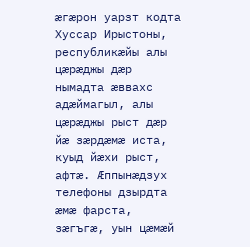æгæрон уарзт кодта Хуссар Ирыстоны, республикæйы алы цæрæджы дæр нымадта æввахс адæймагыл, алы цæрæджы рыст дæр йæ зæрдæмæ иста, куыд йæхи рыст, афтæ. Æппынæдзух телефоны дзырдта æмæ фарста, зæгъгæ, уын цæмæй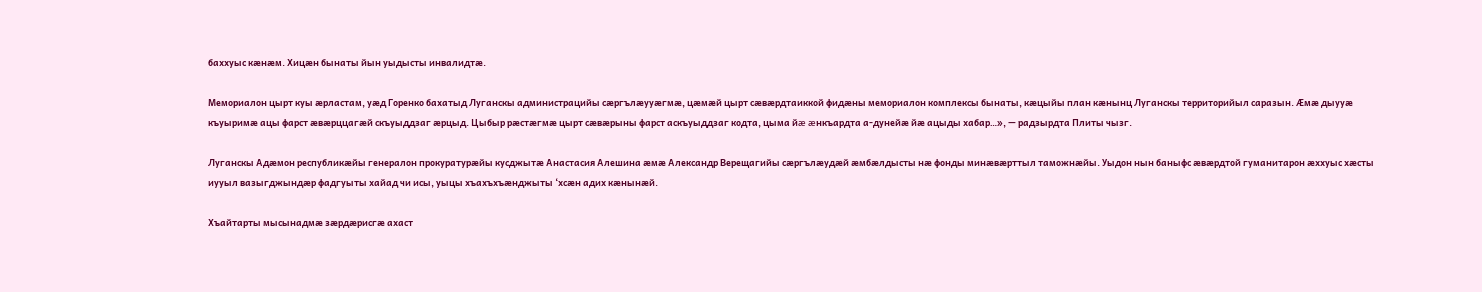баххуыс кæнæм. Хицæн бынаты йын уыдысты инвалидтæ.

Мемориалон цырт куы æрластам, уæд Горенко бахатыд Луганскы администрацийы сæргълæууæгмæ, цæмæй цырт сæвæрдтаиккой фидæны мемориалон комплексы бынаты, кæцыйы план кæнынц Луганскы территорийыл саразын. Æмæ дыууæ къуыримæ ацы фарст æвæрццагæй скъуыддзаг æрцыд. Цыбыр рæстæгмæ цырт сæвæрыны фарст аскъуыддзаг кодта, цыма йæ æнкъардта а-дунейæ йæ ацыды хабар…», — радзырдта Плиты чызг.

Луганскы Адæмон республикæйы генералон прокуратурæйы кусджытæ Анастасия Алешина æмæ Александр Верещагийы сæргълæудæй æмбæлдысты нæ фонды минæвæрттыл таможнæйы. Уыдон нын баныфс æвæрдтой гуманитарон æххуыс хæсты иууыл вазыгджындæр фадгуыты хайад чи исы, уыцы хъахъхъæнджыты ‘хсæн адих кæнынæй.

Хъайтарты мысынадмæ зæрдæрисгæ ахаст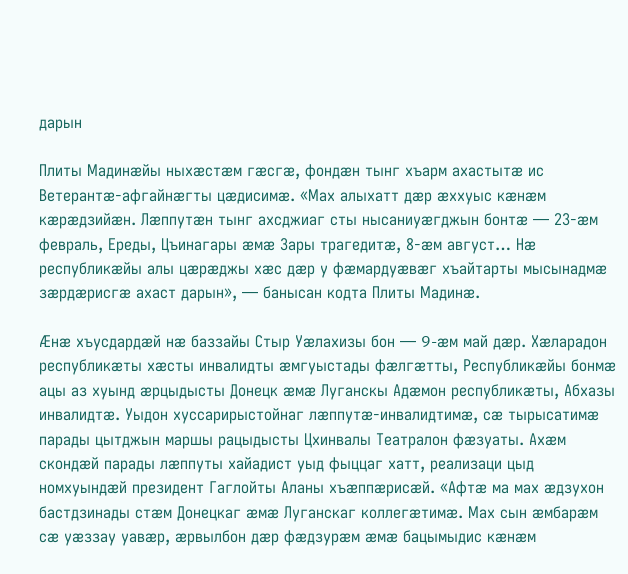дарын

Плиты Мадинæйы ныхæстæм гæсгæ, фондæн тынг хъарм ахастытæ ис Ветерантæ-афгайнæгты цæдисимæ. «Мах алыхатт дæр æххуыс кæнæм кæрæдзийæн. Лæппутæн тынг ахсджиаг сты нысаниуæгджын бонтæ — 23-æм февраль, Ереды, Цъинагары æмæ Зары трагедитæ, 8-æм август… Нæ республикæйы алы цæрæджы хæс дæр у фæмардуæвæг хъайтарты мысынадмæ зæрдæрисгæ ахаст дарын», — банысан кодта Плиты Мадинæ.

Æнæ хъусдардæй нæ баззайы Стыр Уæлахизы бон — 9-æм май дæр. Хæларадон республикæты хæсты инвалидты æмгуыстады фæлгæтты, Республикæйы бонмæ ацы аз хуынд æрцыдысты Донецк æмæ Луганскы Адæмон республикæты, Абхазы инвалидтæ. Уыдон хуссарирыстойнаг лæппутæ-инвалидтимæ, сæ тырысатимæ парады цытджын маршы рацыдысты Цхинвалы Театралон фæзуаты. Ахæм скондæй парады лæппуты хайадист уыд фыццаг хатт, реализаци цыд номхуындæй президент Гаглойты Аланы хъæппæрисæй. «Афтæ ма мах æдзухон бастдзинады стæм Донецкаг æмæ Луганскаг коллегæтимæ. Мах сын æмбарæм сæ уæззау уавæр, æрвылбон дæр фæдзурæм æмæ бацымыдис кæнæм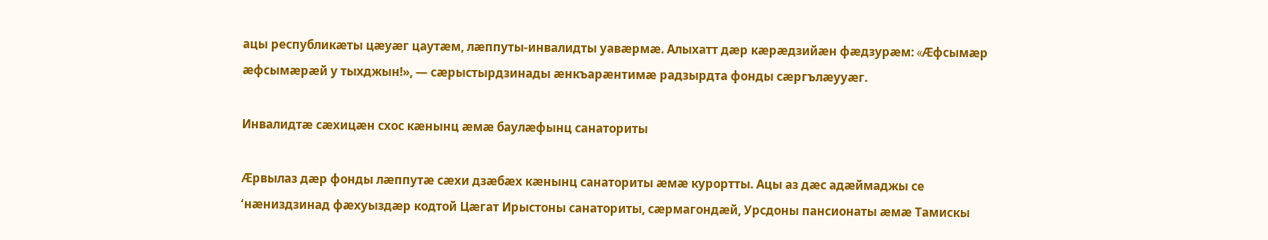ацы республикæты цæуæг цаутæм, лæппуты-инвалидты уавæрмæ. Алыхатт дæр кæрæдзийæн фæдзурæм: «Æфсымæр æфсымæрæй у тыхджын!», — сæрыстырдзинады æнкъарæнтимæ радзырдта фонды сæргълæууæг.

Инвалидтæ сæхицæн схос кæнынц æмæ баулæфынц санаториты

Æрвылаз дæр фонды лæппутæ сæхи дзæбæх кæнынц санаториты æмæ курортты. Ацы аз дæс адæймаджы се ‘нæниздзинад фæхуыздæр кодтой Цæгат Ирыстоны санаториты, сæрмагондæй, Урсдоны пансионаты æмæ Тамискы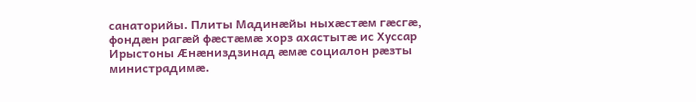санаторийы. Плиты Мадинæйы ныхæстæм гæсгæ, фондæн рагæй фæстæмæ хорз ахастытæ ис Хуссар Ирыстоны Æнæниздзинад æмæ социалон рæзты министрадимæ.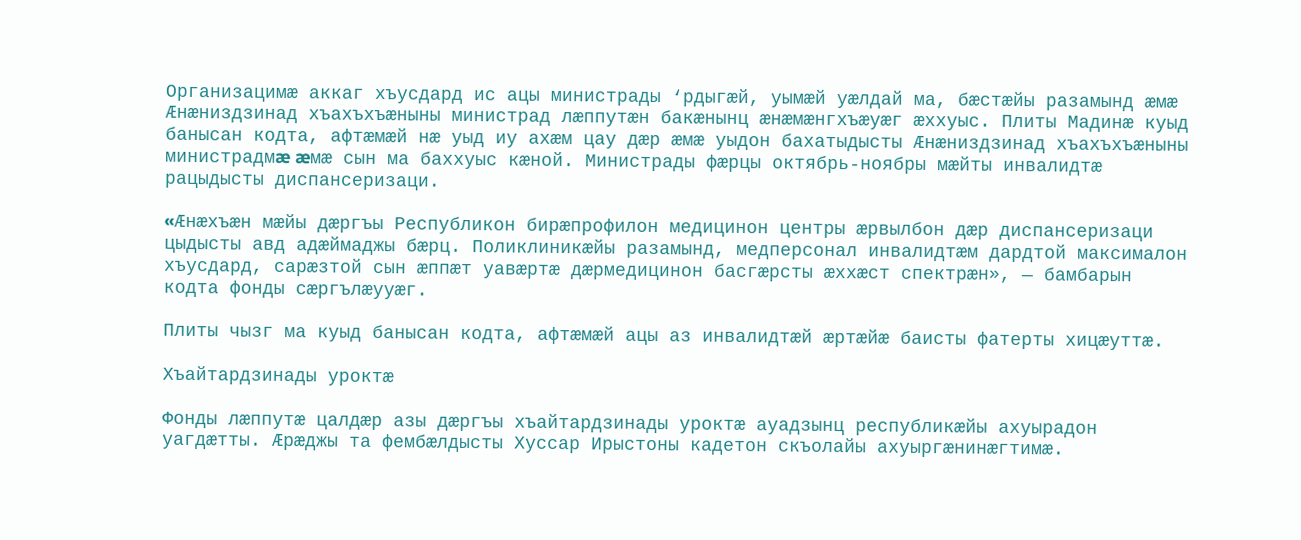Организацимæ аккаг хъусдард ис ацы министрады ‘рдыгæй, уымæй уæлдай ма, бæстæйы разамынд æмæ Æнæниздзинад хъахъхъæныны министрад лæппутæн бакæнынц æнæмæнгхъæуæг æххуыс. Плиты Мадинæ куыд банысан кодта, афтæмæй нæ уыд иу ахæм цау дæр æмæ уыдон бахатыдысты Æнæниздзинад хъахъхъæныны министрадмæ æмæ сын ма баххуыс кæной. Министрады фæрцы октябрь-ноябры мæйты инвалидтæ рацыдысты диспансеризаци.

«Æнæхъæн мæйы дæргъы Республикон бирæпрофилон медицинон центры æрвылбон дæр диспансеризаци цыдысты авд адæймаджы бæрц. Поликлиникæйы разамынд, медперсонал инвалидтæм дардтой максималон хъусдард, сарæзтой сын æппæт уавæртæ дæрмедицинон басгæрсты æххæст спектрæн», — бамбарын кодта фонды сæргълæууæг.

Плиты чызг ма куыд банысан кодта, афтæмæй ацы аз инвалидтæй æртæйæ баисты фатерты хицæуттæ.

Хъайтардзинады уроктæ

Фонды лæппутæ цалдæр азы дæргъы хъайтардзинады уроктæ ауадзынц республикæйы ахуырадон уагдæтты. Æрæджы та фембæлдысты Хуссар Ирыстоны кадетон скъолайы ахуыргæнинæгтимæ.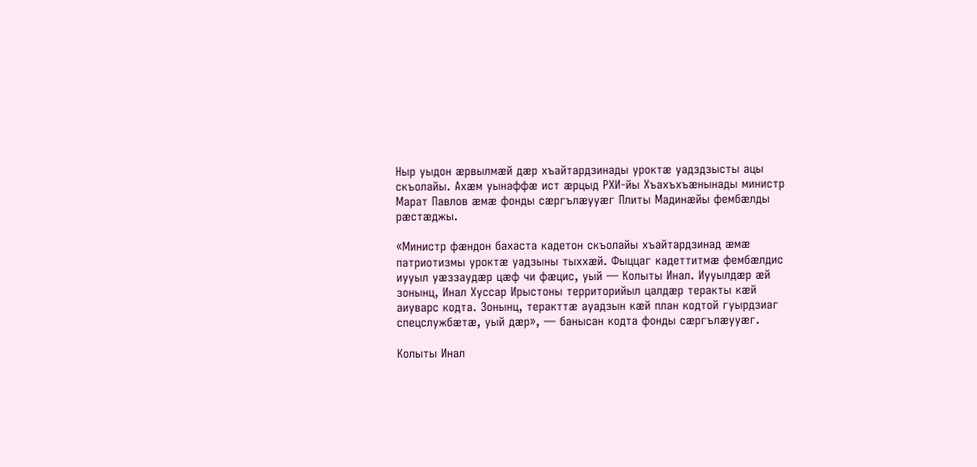Ныр уыдон æрвылмæй дæр хъайтардзинады уроктæ уадздзысты ацы скъолайы. Ахæм уынаффæ ист æрцыд РХИ-йы Хъахъхъæнынады министр Марат Павлов æмæ фонды сæргълæууæг Плиты Мадинæйы фембæлды рæстæджы.

«Министр фæндон бахаста кадетон скъолайы хъайтардзинад æмæ патриотизмы уроктæ уадзыны тыххæй. Фыццаг кадеттитмæ фембæлдис иууыл уæззаудæр цæф чи фæцис, уый — Колыты Инал. Иууылдæр æй зонынц, Инал Хуссар Ирыстоны территорийыл цалдæр теракты кæй аиуварс кодта. Зонынц, теракттæ ауадзын кæй план кодтой гуырдзиаг спецслужбæтæ, уый дæр», — банысан кодта фонды сæргълæууæг.

Колыты Инал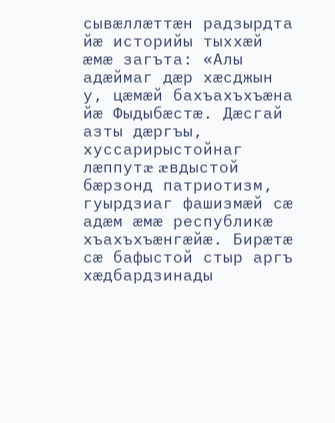сывæллæттæн радзырдта йæ историйы тыххæй æмæ загъта: «Алы адæймаг дæр хæсджын у, цæмæй бахъахъхъæна йæ Фыдыбæстæ. Дæсгай азты дæргъы, хуссарирыстойнаг лæппутæ æвдыстой бæрзонд патриотизм, гуырдзиаг фашизмæй сæ адæм æмæ республикæ хъахъхъæнгæйæ. Бирæтæ сæ бафыстой стыр аргъ хæдбардзинады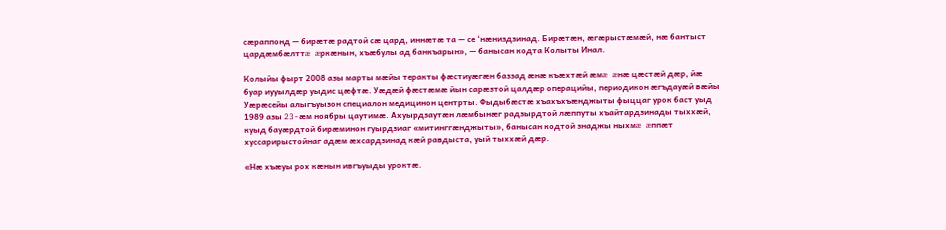сæраппонд — бирæтæ радтой сæ цард, иннæтæ та — се ‘нæниздзинад. Бирæтæн, æгæрыстæмæй, нæ бантыст цардæмбæлттæ æркæнын, хъæбулы ад банкъарын», — банысан кодта Колыты Инал.

Колыйы фырт 2008 азы марты мæйы теракты фæстиуæгæн баззад æнæ къæхтæй æмæ æнæ цæстæй дæр, йæ буар иууылдæр уыдис цæфтæ. Уæдæй фæстæмæ йын сарæзтой цалдæр операцийы, периодикон æгъдауæй вæйы Уæрæсейы алыгъуызон специалон медицинон центрты. Фыдыбæстæ хъахъхъæнджыты фыццаг урок баст уыд 1989 азы 23-æм ноябры цаутимæ. Ахуырдзаутæн лæмбынæг радзырдтой лæппуты хъайтардзинады тыххæй, куыд бауæрдтой бирæминон гуырдзиаг «митинггæнджыты», банысан кодтой знаджы ныхмæ æппæт хуссарирыстойнаг адæм æхсардзинад кæй равдыста, уый тыххæй дæр.

«Нæ хъæуы рох кæнын ивгъуыды уроктæ.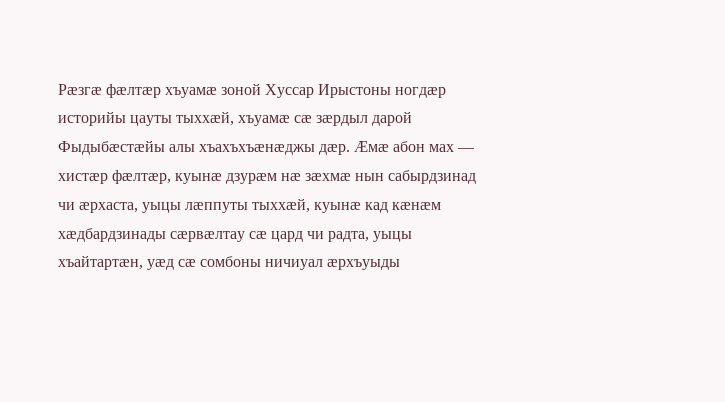Рæзгæ фæлтæр хъуамæ зоной Хуссар Ирыстоны ногдæр историйы цауты тыххæй, хъуамæ сæ зæрдыл дарой Фыдыбæстæйы алы хъахъхъæнæджы дæр. Æмæ абон мах — хистæр фæлтæр, куынæ дзурæм нæ зæхмæ нын сабырдзинад чи æрхаста, уыцы лæппуты тыххæй, куынæ кад кæнæм хæдбардзинады сæрвæлтау сæ цард чи радта, уыцы хъайтартæн, уæд сæ сомбоны ничиуал æрхъуыды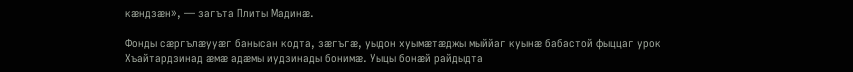кæндзæн», — загъта Плиты Мадинæ.

Фонды сæргълæууæг банысан кодта, зæгъгæ, уыдон хуымæтæджы мыййаг куынæ бабастой фыццаг урок Хъайтардзинад æмæ адæмы иудзинады бонимæ. Уыцы бонæй райдыдта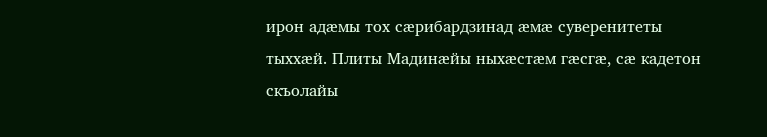ирон адæмы тох сæрибардзинад æмæ суверенитеты тыххæй. Плиты Мадинæйы ныхæстæм гæсгæ, сæ кадетон скъолайы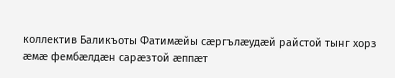коллектив Баликъоты Фатимæйы сæргълæудæй райстой тынг хорз æмæ фембæлдæн сарæзтой æппæт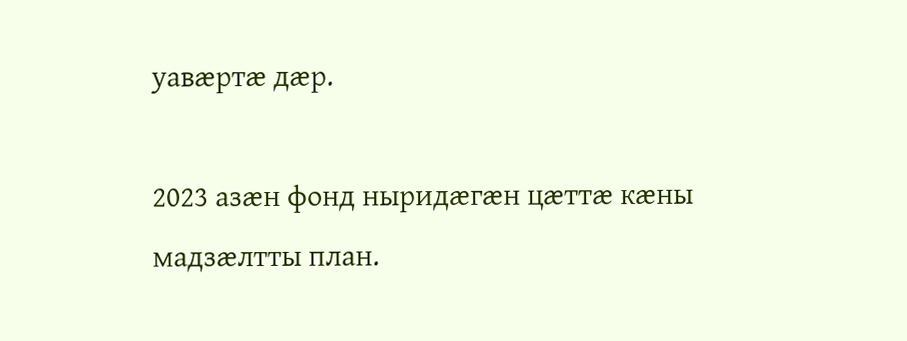уавæртæ дæр.

2023 азæн фонд ныридæгæн цæттæ кæны мадзæлтты план.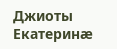Джиоты Екатеринæ